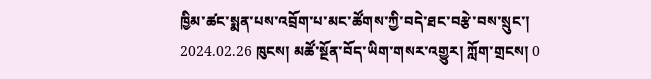ཁྱིམ་ཚང་སྨན་པས་འབྲོག་པ་མང་ཚོགས་ཀྱི་བདེ་ཐང་བརྩེ་བས་སྲུང་།
2024.02.26 ཁུངས། མཚོ་སྔོན་བོད་ཡིག་གསར་འགྱུར། ཀློག་གྲངས། 0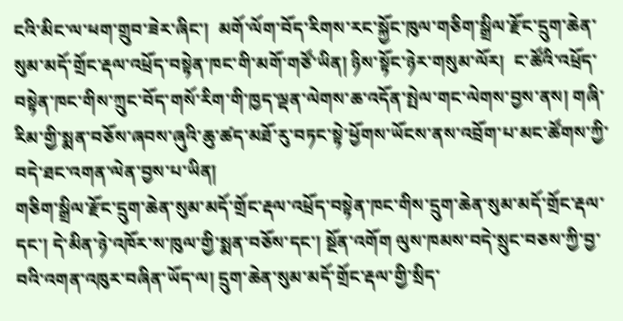ངའི་མིང་ལ་ཕག་གྲུབ་ཟེར་ཞིང་།  མགོ་ལོག་བོད་རིགས་རང་སྐྱོང་ཁུལ་གཅིག་སྒྲིལ་རྫོང་དྲུག་ཆེན་སུམ་མདོ་གྲོང་རྡལ་འཕྲོད་བསྟེན་ཁང་གི་མགོ་གཙོ་ཡིན། ཉིས་སྟོང་ཉེར་གསུམ་ལོར།  ང་ཚོའི་འཕྲོད་བསྟེན་ཁང་གིས་ཀྲུང་བོད་གསོ་རིག་གི་ཁྱད་ལྡན་ལེགས་ཆ་འདོན་སྤེལ་གང་ལེགས་བྱས་ནས། གཞི་རིམ་གྱི་སྨན་བཅོས་ཞབས་ཞུའི་ཆུ་ཚད་མཐོ་རུ་བཏང་སྟེ་ཕྱོགས་ཡོངས་ནས་འབྲོག་པ་མང་ཚོགས་ཀྱི་བདེ་ཐང་འགན་ལེན་བྱས་པ་ཡིན།
གཅིག་སྒྲིལ་རྫོང་དྲུག་ཆེན་སུམ་མདོ་གྲོང་རྡལ་འཕྲོད་བསྟེན་ཁང་གིས་དྲུག་ཆེན་སུམ་མདོ་གྲོང་རྡལ་དང་། དེ་མིན་ཉེ་འཁོར་ས་ཁུལ་གྱི་སྨན་བཅོས་དང་། སྔོན་འགོག ལུས་ཁམས་བདེ་སྲུང་བཅས་ཀྱི་བྱ་བའི་འགན་འཁུར་བཞིན་ཡོད་ལ། དྲུག་ཆེན་སུམ་མདོ་གྲོང་རྡལ་གྱི་སྲིད་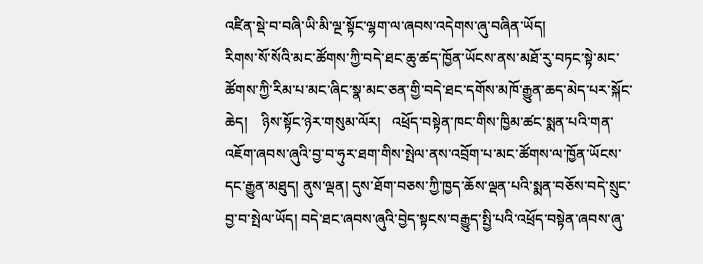འཛིན་སྡེ་བ་བཞི་ཡི་མི་ལྔ་སྟོང་ལྷག་ལ་ཞབས་འདེགས་ཞུ་བཞིན་ཡོད།
རིགས་སོ་སོའི་མང་ཚོགས་ཀྱི་བདེ་ཐང་ཆུ་ཚད་ཁྱོན་ཡོངས་ནས་མཐོ་རུ་བཏང་སྟེ་མང་ཚོགས་ཀྱི་རིམ་པ་མང་ཞིང་སྣ་མང་ཅན་གྱི་བདེ་ཐང་དགོས་མཁོ་རྒྱུན་ཆད་མེད་པར་སྐོང་ཆེད།    ཉིས་སྟོང་ཉེར་གསུམ་ལོར།   འཕྲོད་བསྟེན་ཁང་གིས་ཁྱིམ་ཚང་སྨན་པའི་གན་འཇོག་ཞབས་ཞུའི་བྱ་བ་ཧུར་ཐག་གིས་སྤེལ་ནས་འབྲོག་པ་མང་ཚོགས་ལ་ཁྱོན་ཡོངས་དང་རྒྱུན་མཐུད། ནུས་ལྡན། དུས་ཐོག་བཅས་ཀྱི་ཁྱད་ཆོས་ལྡན་པའི་སྨན་བཅོས་བདེ་སྲུང་བྱ་བ་སྤེལ་ཡོད། བདེ་ཐང་ཞབས་ཞུའི་བྱེད་སྟངས་བརྒྱུད་སྤྱི་པའི་འཕྲོད་བསྟེན་ཞབས་ཞུ་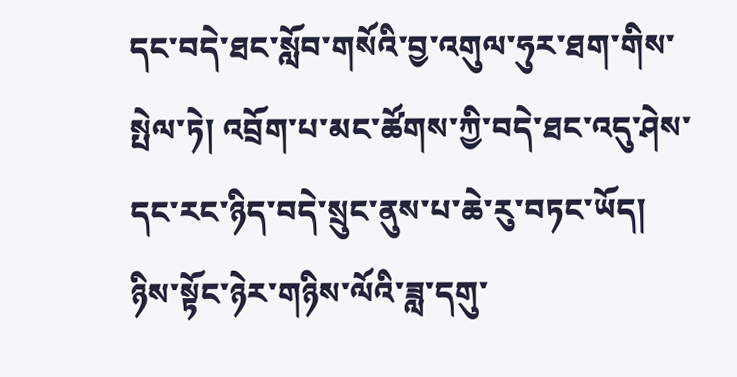དང་བདེ་ཐང་སློབ་གསོའི་བྱ་འགུལ་ཧུར་ཐག་གིས་སྤེལ་ཏེ། འབྲོག་པ་མང་ཚོགས་ཀྱི་བདེ་ཐང་འདུ་ཤེས་དང་རང་ཉིད་བདེ་སྲུང་ནུས་པ་ཆེ་རུ་བཏང་ཡོད།
ཉིས་སྟོང་ཉེར་གཉིས་ལོའི་ཟླ་དགུ་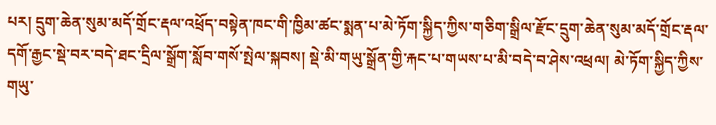པར། དྲུག་ཆེན་སུམ་མདོ་གྲོང་རྡལ་འཕྲོད་བསྟེན་ཁང་གི་ཁྱིམ་ཚང་སྨན་པ་མེ་ཏོག་སྐྱིད་ཀྱིས་གཅིག་སྒྲིལ་རྫོང་དྲུག་ཆེན་སུམ་མདོ་གྲོང་རྡལ་དགོ་རྒྱང་སྡེ་བར་བདེ་ཐང་དྲིལ་སྒྲོག་སློབ་གསོ་སྤེལ་སྐབས། སྡེ་མི་གཡུ་སྒྲོན་གྱི་རྐང་པ་གཡས་པ་མི་བདེ་བ་ཤེས་འཕྲལ། མེ་ཏོག་སྐྱིད་ཀྱིས་གཡུ་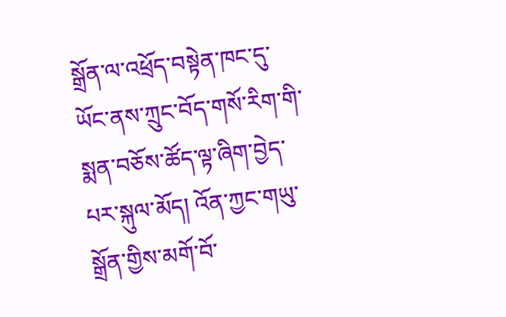སྒྲོན་ལ་འཕྲོད་བསྟེན་ཁང་དུ་ཡོང་ནས་ཀྲུང་བོད་གསོ་རིག་གི་སྨན་བཅོས་ཚོད་ལྟ་ཞིག་བྱེད་པར་སྐུལ་མོད། འོན་ཀྱང་གཡུ་སྒྲོན་གྱིས་མགོ་བོ་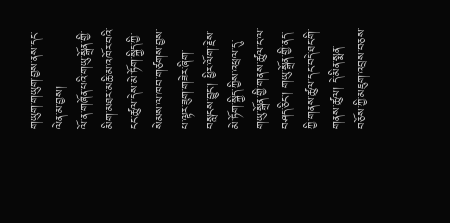གཡུག་གཡུག་བྱས་ནས་དང་ལེན་མ་བྱས།
ལོ་ན་གཞོན་པའི་གཡུ་སྒྲོན་གྱི་མིག་མཐར་མཆི་མ་འཁོར་བའི་ངང་ཚུལ་དེས་མེ་ཏོག་སྐྱིད་ཀྱི་སེམས་ལ་ཁབ་གཙགས་བྱས་པ་ལྟར་ཟུག་གཟེར་ཞིག་བསླངས་བྱུང་། ཕྱིར་ལོག་རྗེས་མེ་ཏོག་སྐྱིད་ཀྱིས་འཕྲལ་དུ་གཡུ་སྒྲོན་གྱི་གནས་ཚུལ་ང་ལ་བཤད་ཅིང་། གཡུ་སྒྲོན་གྱི་ནད་ཀྱི་གནས་ཚུལ་དང་བདེ་ཐང་གི་གནས་ཚུལ། དེ་མིན་སྨན་བཅོས་ཀྱི་མཇུག་འབྲས་བཅས་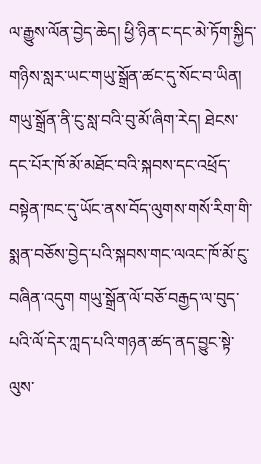ལ་རྒྱུས་ལོན་བྱེད་ཆེད། ཕྱི་ཉིན་ང་དང་མེ་ཏོག་སྐྱིད་གཉིས་སླར་ཡང་གཡུ་སྒྲོན་ཚང་དུ་སོང་བ་ཡིན།
གཡུ་སྒྲོན་ནི་ངུ་སླ་བའི་བུ་མོ་ཞིག་རེད། ཐེངས་དང་པོར་ཁོ་མོ་མཐོང་བའི་སྐབས་དང་འཕྲོད་བསྟེན་ཁང་དུ་ཡོང་ནས་བོད་ལུགས་གསོ་རིག་གི་སྨན་བཅོས་བྱེད་པའི་སྐབས་གང་ལའང་ཁོ་མོ་ངུ་བཞིན་འདུག གཡུ་སྒྲོན་ལོ་བཅོ་བརྒྱད་ལ་བུད་པའི་ལོ་དེར་ཀླད་པའི་གཉན་ཚད་ནད་བྱུང་སྟེ་ལུས་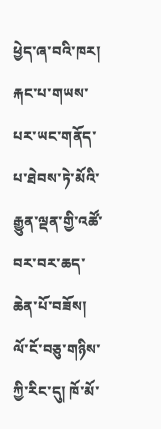ཕྱེད་ཞ་བའི་ཁར། རྐང་པ་གཡས་པར་ཡང་གནོད་པ་ཐེབས་ཏེ་མོའི་རྒྱུན་ལྡན་གྱི་འཚོ་བར་བར་ཆད་ཆེན་པོ་བཟོས།   ལོ་ངོ་བཅུ་གཉིས་ཀྱི་རིང་དུ། ཁོ་མོ་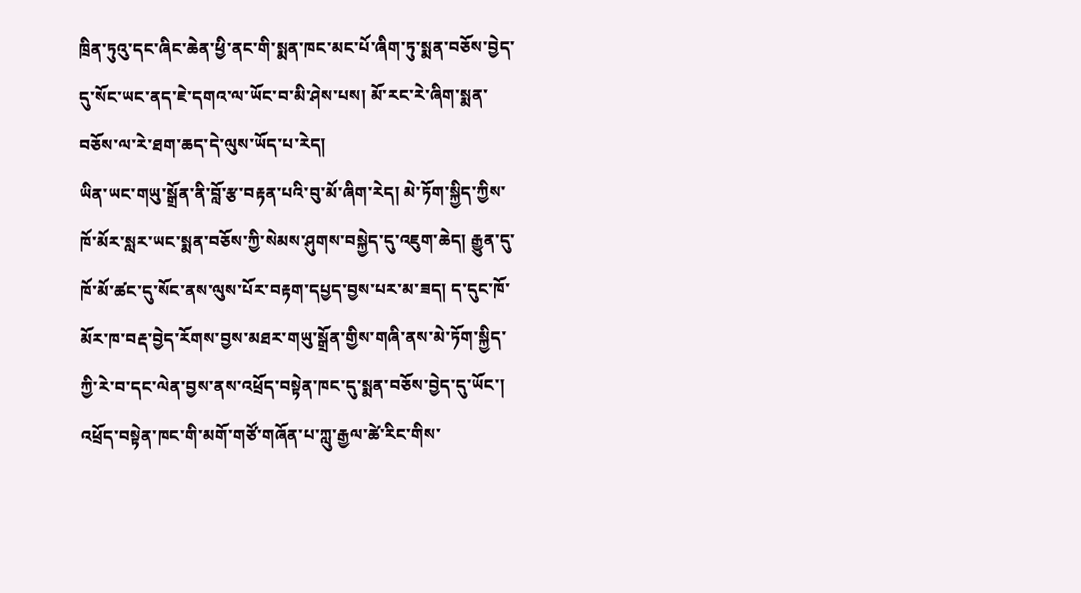ཁྲིན་ཏུའུ་དང་ཞིང་ཆེན་ཕྱི་ནང་གི་སྨན་ཁང་མང་པོ་ཞིག་ཏུ་སྨན་བཅོས་བྱེད་དུ་སོང་ཡང་ནད་ཇེ་དགའ་ལ་ཡོང་བ་མི་ཤེས་པས། མོ་རང་རེ་ཞིག་སྨན་བཅོས་ལ་རེ་ཐག་ཆད་དེ་ལུས་ཡོད་པ་རེད།
ཡིན་ཡང་གཡུ་སྒྲོན་ནི་བློ་རྩ་བརྟན་པའི་བུ་མོ་ཞིག་རེད། མེ་ཏོག་སྐྱིད་ཀྱིས་ཁོ་མོར་སླར་ཡང་སྨན་བཅོས་ཀྱི་སེམས་ཤུགས་བསྐྱེད་དུ་འཇུག་ཆེད། རྒྱུན་དུ་ཁོ་མོ་ཚང་དུ་སོང་ནས་ལུས་པོར་བརྟག་དཔྱད་བྱས་པར་མ་ཟད། ད་དུང་ཁོ་མོར་ཁ་བརྡ་བྱེད་རོགས་བྱས་མཐར་གཡུ་སྒྲོན་གྱིས་གཞི་ནས་མེ་ཏོག་སྐྱིད་ཀྱི་རེ་བ་དང་ལེན་བྱས་ནས་འཕྲོད་བསྟེན་ཁང་དུ་སྨན་བཅོས་བྱེད་དུ་ཡོང་། འཕྲོད་བསྟེན་ཁང་གི་མགོ་གཙོ་གཞོན་པ་ཀླུ་རྒྱལ་ཚེ་རིང་གིས་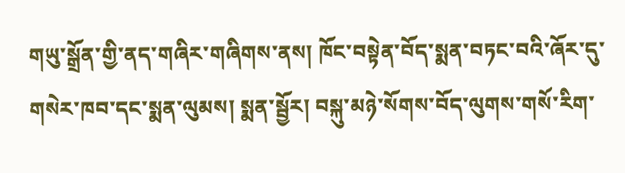གཡུ་སྒྲོན་གྱི་ནད་གཞིར་གཞིགས་ནས། ཁོང་བསྟེན་བོད་སྨན་བཏང་བའི་ཞོར་དུ་གསེར་ཁབ་དང་སྨན་ལུམས། སྨན་སྦྱོར། བསྐུ་མཉེ་སོགས་བོད་ལུགས་གསོ་རིག་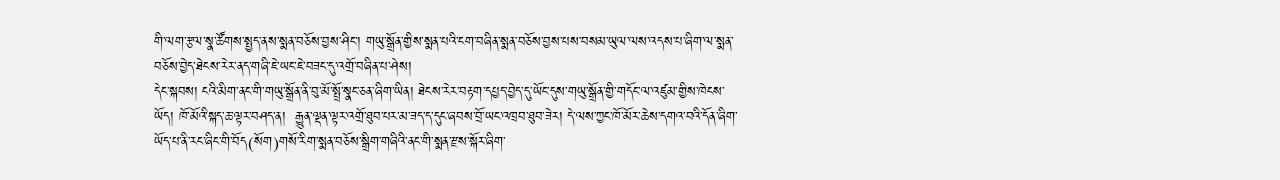གི་ལག་རྩལ་སྣ་ཚོགས་སྤྱད་ནས་སྨན་བཅོས་བྱས་ཤིང་། གཡུ་སྒྲོན་གྱིས་སྨན་པའི་ངག་བཞིན་སྨན་བཅོས་བྱས་པས་བསམ་ཡུལ་ལས་འདས་པ་ཞིག་ལ་སྨན་བཅོས་བྱེད་ཐེངས་རེར་ནད་གཞི་ཇེ་ཡང་ཇེ་བཟང་དུ་འགྲོ་བཞིན་པ་ཤེས།
དེང་སྐབས། ངའི་མིག་ནང་གི་གཡུ་སྒྲོན་ནི་བུ་མོ་སྤྲོ་སྣང་ཅན་ཞིག་ཡིན། ཐེངས་རེར་བརྟག་དཔྱད་བྱེད་དུ་ཡོང་དུས་གཡུ་སྒྲོན་གྱི་གདོང་ལ་འཛུམ་གྱིས་ཁེངས་ཡོད། ཁོ་མོའི་སྐད་ཆ་ལྟར་བཤད་ན།  རྒྱུན་ལྡན་ལྟར་འགྲོ་ཐུབ་པར་མ་ཟད་ད་དུང་ཞབས་བྲོ་ཡང་འཁྲབ་ཐུབ་ཟེར། དེ་ལས་ཀྱང་ཁོ་མོར་ཆེས་དགའ་བའི་དོན་ཞིག་ཡོད་པ་ནི་རང་ཞིང་གི་བོད(སོག)གསོ་རིག་སྨན་བཅོས་སྒྲིག་གཞིའི་ནང་གི་སྨན་རྫས་སྐོར་ཞིག་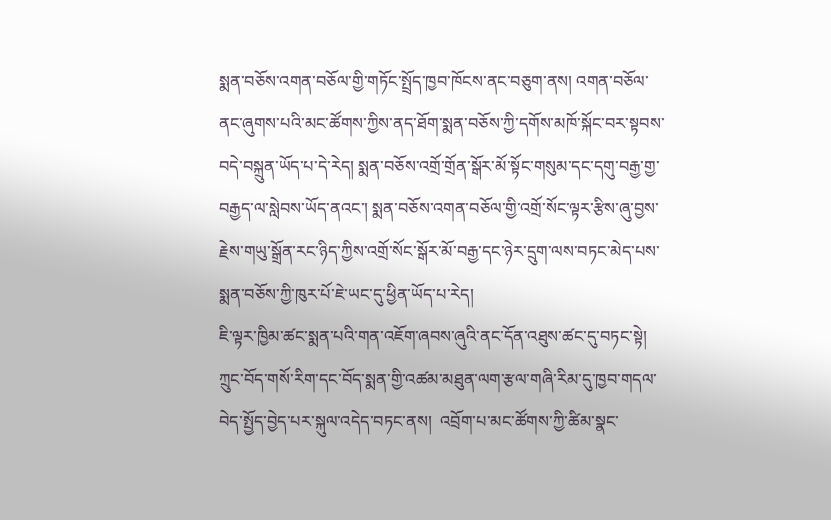སྨན་བཅོས་འགན་བཅོལ་གྱི་གཏོང་སྤྲོད་ཁྱབ་ཁོངས་ནང་བཅུག་ནས། འགན་བཅོལ་ནང་ཞུགས་པའི་མང་ཚོགས་ཀྱིས་ནད་ཐོག་སྨན་བཅོས་ཀྱི་དགོས་མཁོ་སྐོང་བར་སྟབས་བདེ་བསྐྲུན་ཡོད་པ་དེ་རེད། སྨན་བཅོས་འགྲོ་གྲོན་སྒོར་མོ་སྟོང་གསུམ་དང་དགུ་བརྒྱ་གྱ་བརྒྱད་ལ་སླེབས་ཡོད་ནའང་། སྨན་བཅོས་འགན་བཅོལ་གྱི་འགྲོ་སོང་ལྟར་རྩིས་ཞུ་བྱས་རྗེས་གཡུ་སྒྲོན་རང་ཉིད་ཀྱིས་འགྲོ་སོང་སྒོར་མོ་བརྒྱ་དང་ཉེར་དྲུག་ལས་བཏང་མེད་པས་སྨན་བཅོས་ཀྱི་ཁུར་པོ་ཇེ་ཡང་དུ་ཕྱིན་ཡོད་པ་རེད།
ཇི་ལྟར་ཁྱིམ་ཚང་སྨན་པའི་གན་འཇོག་ཞབས་ཞུའི་ནང་དོན་འཐུས་ཚང་དུ་བཏང་སྟེ། ཀྲུང་བོད་གསོ་རིག་དང་བོད་སྨན་གྱི་འཚམ་མཐུན་ལག་རྩལ་གཞི་རིམ་དུ་ཁྱབ་གདལ་བེད་སྤྱོད་བྱེད་པར་སྐུལ་འདེད་བཏང་ནས།  འབྲོག་པ་མང་ཚོགས་ཀྱི་ཚིམ་སྣང་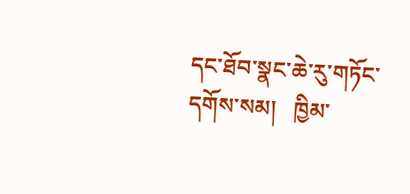དང་ཐོབ་སྣང་ཆེ་རུ་གཏོང་དགོས་སམ།   ཁྱིམ་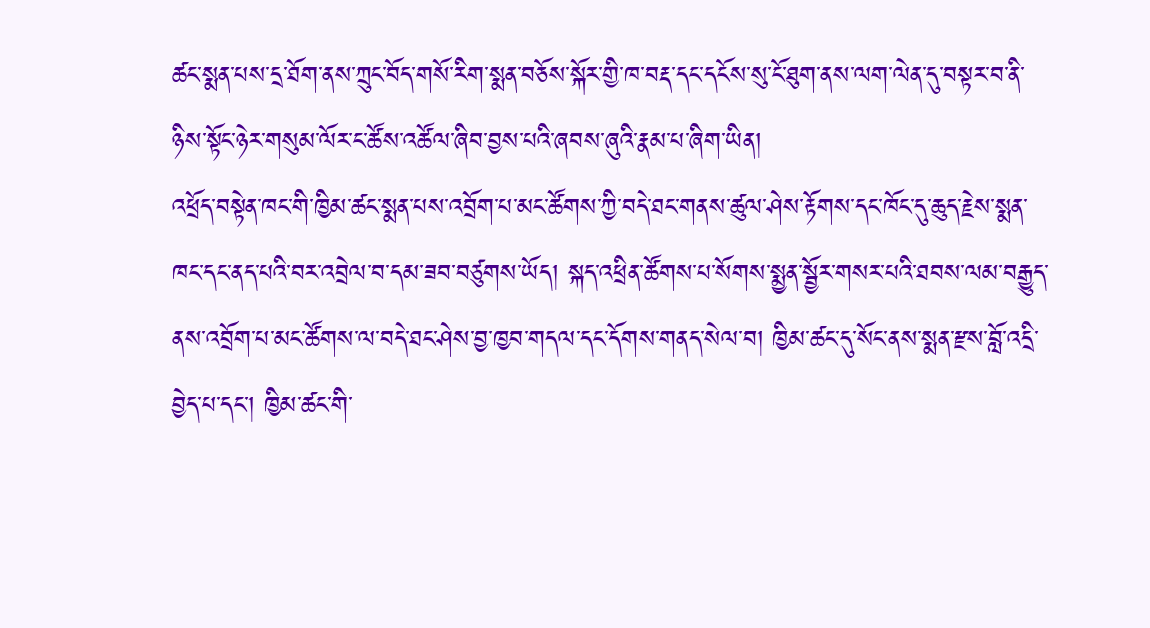ཚང་སྨན་པས་དྲ་ཐོག་ནས་ཀྲུང་བོད་གསོ་རིག་སྨན་བཅོས་སྐོར་གྱི་ཁ་བརྡ་དང་དངོས་སུ་ངོ་ཐུག་ནས་ལག་ལེན་དུ་བསྟར་བ་ནི་ཉིས་སྟོང་ཉེར་གསུམ་ལོར་ང་ཚོས་འཚོལ་ཞིབ་བྱས་པའི་ཞབས་ཞུའི་རྣམ་པ་ཞིག་ཡིན།
འཕྲོད་བསྟེན་ཁང་གི་ཁྱིམ་ཚང་སྨན་པས་འབྲོག་པ་མང་ཚོགས་ཀྱི་བདེ་ཐང་གནས་ཚུལ་ཤེས་རྟོགས་དང་ཁོང་དུ་ཆུད་རྗེས་སྨན་ཁང་དང་ནད་པའི་བར་འབྲེལ་བ་དམ་ཟབ་བཙུགས་ཡོད། སྐད་འཕྲིན་ཚོགས་པ་སོགས་སྨྱན་སྦྱོར་གསར་པའི་ཐབས་ལམ་བརྒྱུད་ནས་འབྲོག་པ་མང་ཚོགས་ལ་བདེ་ཐང་ཤེས་བྱ་ཁྱབ་གདལ་དང་དོགས་གནད་སེལ་བ། ཁྱིམ་ཚང་དུ་སོང་ནས་སྨན་རྫས་བློ་འདྲི་བྱེད་པ་དང་། ཁྱིམ་ཚང་གི་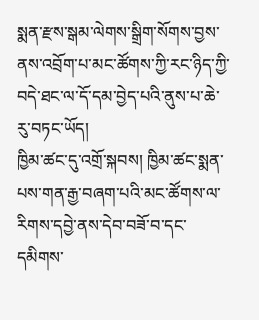སྨན་རྫས་སྒམ་ལེགས་སྒྲིག་སོགས་བྱས་ནས་འབྲོག་པ་མང་ཚོགས་ཀྱི་རང་ཉིད་ཀྱི་བདེ་ཐང་ལ་དོ་དམ་བྱེད་པའི་ནུས་པ་ཆེ་རུ་བཏང་ཡོད།
ཁྱིམ་ཚང་དུ་འགྲོ་སྐབས། ཁྱིམ་ཚང་སྨན་པས་གན་རྒྱ་བཞག་པའི་མང་ཚོགས་ལ་རིགས་དབྱེ་ནས་དེབ་བཟོ་བ་དང་དམིགས་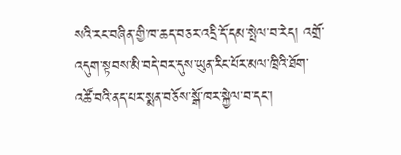སའི་རང་བཞིན་གྱི་ཁ་ཆད་བཅར་འདྲི་དོ་དམ་སྤེལ་བ་རེད། འགྲོ་འདུག་སྟབས་མི་བདེ་བར་དུས་ཡུན་རིང་པོར་མལ་ཁྲིའི་ཐོག་འཚོ་བའི་ནད་པར་སྨན་བཅོས་སྒོ་ཁར་སྐྱེལ་བ་དང་།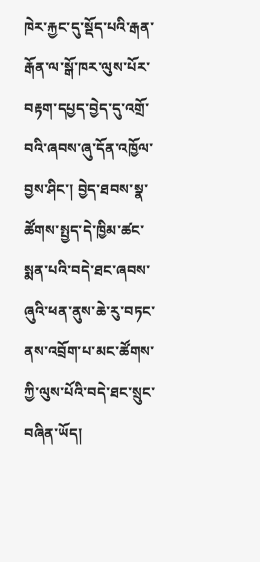ཁེར་རྐྱང་དུ་སྡོད་པའི་རྒན་རྒོན་ལ་སྒོ་ཁར་ལུས་པོར་བརྟག་དཔྱད་བྱེད་དུ་འགྲོ་བའི་ཞབས་ཞུ་དོན་འཁྱོལ་བྱས་ཤིང་། བྱེད་ཐབས་སྣ་ཚོགས་སྤྱད་དེ་ཁྱིམ་ཚང་སྨན་པའི་བདེ་ཐང་ཞབས་ཞུའི་ཕན་ནུས་ཆེ་རུ་བཏང་ནས་འབྲོག་པ་མང་ཚོགས་ཀྱི་ལུས་པོའི་བདེ་ཐང་སྲུང་བཞིན་ཡོད།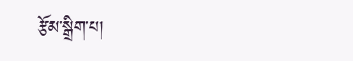རྩོམ་སྒྲིག་པ།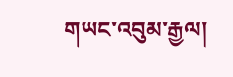གཡང་འབུམ་རྒྱལ།